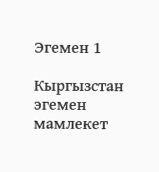Эгемен 1

Кыргызстан эгемен мамлекет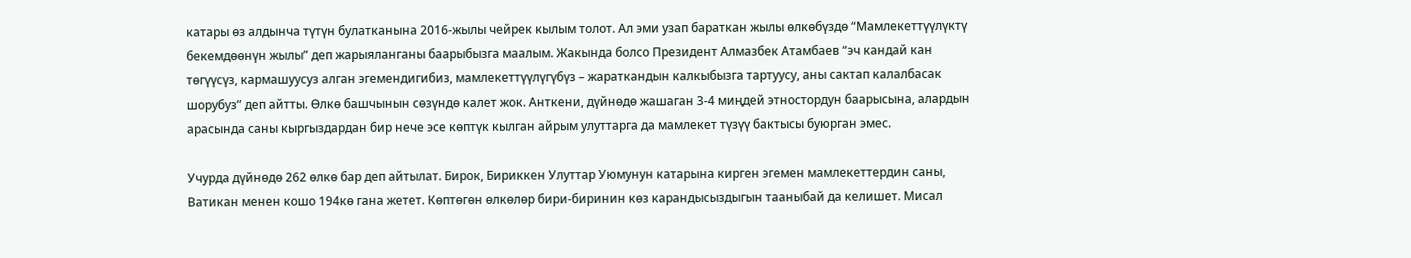катары өз алдынча түтүн булатканына 2016-жылы чейрек кылым толот. Ал эми узап бараткан жылы өлкөбүздө “Мамлекеттүүлүктү бекемдөөнүн жылы” деп жарыяланганы баарыбызга маалым. Жакында болсо Президент Алмазбек Атамбаев “эч кандай кан төгүүсүз, кармашуусуз алган эгемендигибиз, мамлекеттүүлүгүбүз – жараткандын калкыбызга тартуусу, аны сактап калалбасак шорубуз” деп айтты. Өлкө башчынын сөзүндө калет жок. Анткени, дүйнөдө жашаган 3-4 миңдей этностордун баарысына, алардын арасында саны кыргыздардан бир нече эсе көптүк кылган айрым улуттарга да мамлекет түзүү бактысы буюрган эмес.

Учурда дүйнөдө 262 өлкө бар деп айтылат. Бирок, Бириккен Улуттар Уюмунун катарына кирген эгемен мамлекеттердин саны, Ватикан менен кошо 194кө гана жетет. Көптөгөн өлкөлөр бири-биринин көз карандысыздыгын тааныбай да келишет. Мисал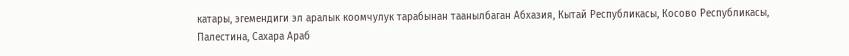катары, эгемендиги эл аралык коомчулук тарабынан таанылбаган Абхазия, Кытай Республикасы, Косово Республикасы, Палестина, Сахара Араб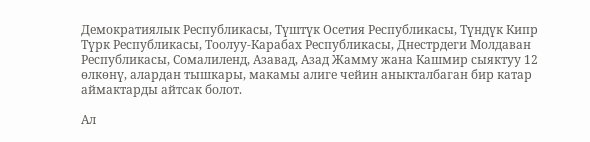Демократиялык Республикасы, Түштүк Осетия Республикасы, Түндүк Кипр Түрк Республикасы, Тоолуу-Карабах Республикасы, Днестрдеги Молдаван Республикасы, Сомалиленд, Азавад, Азад Жамму жана Кашмир сыяктуу 12 өлкөнү, алардан тышкары, макамы алиге чейин аныкталбаган бир катар аймактарды айтсак болот.

Ал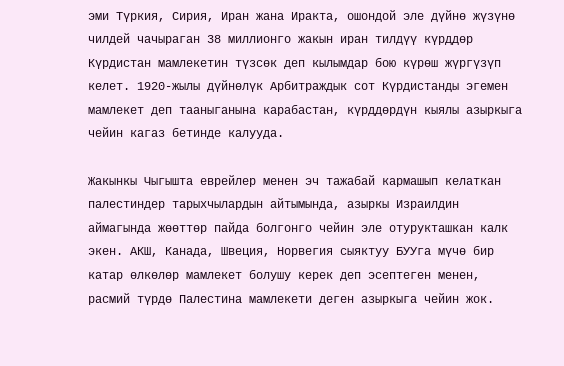эми Түркия, Сирия, Иран жана Иракта, ошондой эле дүйнө жүзүнө чилдей чачыраган 38 миллионго жакын иран тилдүү күрддөр Күрдистан мамлекетин түзсөк деп кылымдар бою күрөш жүргүзүп келет. 1920-жылы дүйнөлүк Арбитраждык сот Күрдистанды эгемен мамлекет деп тааныганына карабастан, күрддөрдүн кыялы азыркыга чейин кагаз бетинде калууда.

Жакынкы Чыгышта еврейлер менен эч тажабай кармашып келаткан палестиндер тарыхчылардын айтымында, азыркы Израилдин аймагында жөөттөр пайда болгонго чейин эле отурукташкан калк экен. АКШ, Канада, Швеция, Норвегия сыяктуу БУУга мүчө бир катар өлкөлөр мамлекет болушу керек деп эсептеген менен, расмий түрдө Палестина мамлекети деген азыркыга чейин жок.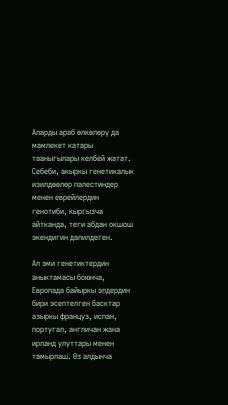Аларды араб өлкөлөрү да мамлекет катары тааныгылары келбей жатат. Себеби, акыркы генетикалык изилдөөлөр палестиндер менен еврейлердин генотиби, кыргызча айтканда, теги абдан окшош экендигин далилдеген.

Ал эми генетиктердин аныктамасы боюнча, Европада байыркы элдердин бири эсептелген басктар азыркы француз, испан, португал, англичан жана ирланд улуттары менен тамырлаш. Өз алдынча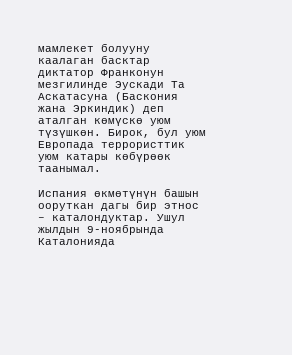мамлекет болууну каалаган басктар диктатор Франконун мезгилинде Эускади Та Аскатасуна (Баскония жана Эркиндик) деп аталган көмүскө уюм түзүшкөн. Бирок, бул уюм Европада террористтик уюм катары көбүрөөк таанымал.

Испания өкмөтүнүн башын ооруткан дагы бир этнос – каталондуктар. Ушул жылдын 9-ноябрында Каталонияда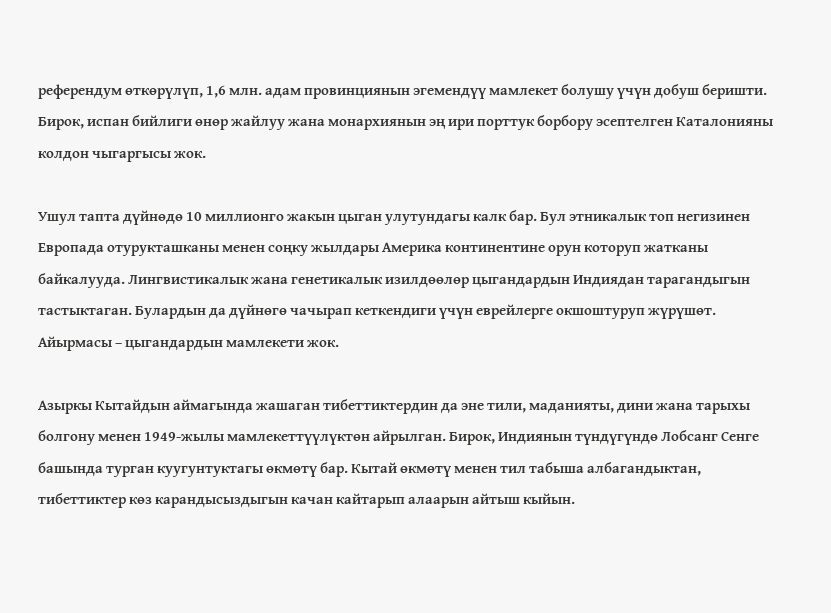референдум өткөрүлүп, 1,6 млн. адам провинциянын эгемендүү мамлекет болушу үчүн добуш беришти. Бирок, испан бийлиги өнөр жайлуу жана монархиянын эң ири порттук борбору эсептелген Каталонияны колдон чыгаргысы жок.

Ушул тапта дүйнөдө 10 миллионго жакын цыган улутундагы калк бар. Бул этникалык топ негизинен Европада отурукташканы менен соңку жылдары Америка континентине орун которуп жатканы байкалууда. Лингвистикалык жана генетикалык изилдөөлөр цыгандардын Индиядан тарагандыгын тастыктаган. Булардын да дүйнөгө чачырап кеткендиги үчүн еврейлерге окшоштуруп жүрүшөт. Айырмасы – цыгандардын мамлекети жок.

Азыркы Кытайдын аймагында жашаган тибеттиктердин да эне тили, маданияты, дини жана тарыхы болгону менен 1949-жылы мамлекеттүүлүктөн айрылган. Бирок, Индиянын түндүгүндө Лобсанг Сенге башында турган куугунтуктагы өкмөтү бар. Кытай өкмөтү менен тил табыша албагандыктан, тибеттиктер көз карандысыздыгын качан кайтарып алаарын айтыш кыйын.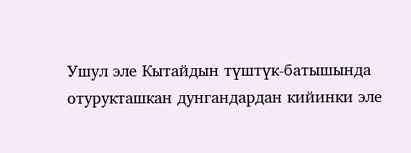Ушул эле Кытайдын түштүк-батышында отурукташкан дунгандардан кийинки эле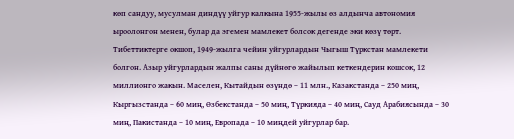көп сандуу, мусулман диндүү уйгур калкына 1955-жылы өз алдынча автономия ыроолонгон менен, булар да эгемен мамлекет болсок дегенде эки көзү төрт. Тибеттиктерге окшоп, 1949-жылга чейин уйгурлардын Чыгыш Түркстан мамлекети болгон. Азыр уйгурлардын жалпы саны дүйнөгө жайылып кеткендерин кошсок, 12 миллионго жакын. Маселен, Кытайдын өзүндө – 11 млн., Казакстанда – 250 миң, Кыргызстанда – 60 миң, Өзбекстанда – 50 миң, Түркияда – 40 миң, Сауд Арабиясында – 30 миң, Пакистанда – 10 миң, Европада – 10 миңдей уйгурлар бар.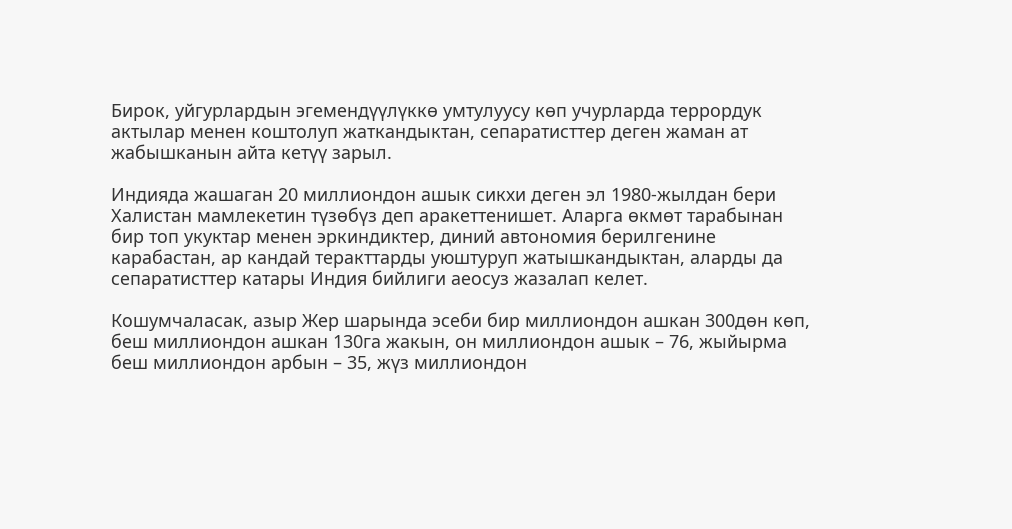Бирок, уйгурлардын эгемендүүлүккө умтулуусу көп учурларда террордук актылар менен коштолуп жаткандыктан, сепаратисттер деген жаман ат жабышканын айта кетүү зарыл.

Индияда жашаган 20 миллиондон ашык сикхи деген эл 1980-жылдан бери Халистан мамлекетин түзөбүз деп аракеттенишет. Аларга өкмөт тарабынан бир топ укуктар менен эркиндиктер, диний автономия берилгенине карабастан, ар кандай теракттарды уюштуруп жатышкандыктан, аларды да сепаратисттер катары Индия бийлиги аеосуз жазалап келет.

Кошумчаласак, азыр Жер шарында эсеби бир миллиондон ашкан 300дөн көп, беш миллиондон ашкан 130га жакын, он миллиондон ашык – 76, жыйырма беш миллиондон арбын – 35, жүз миллиондон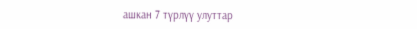ашкан 7 түрлүү улуттар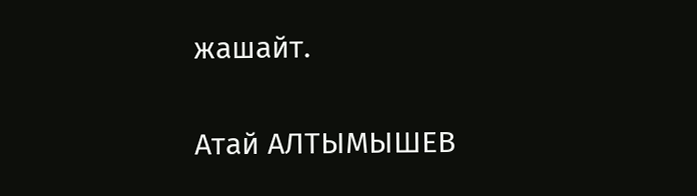жашайт.

Атай АЛТЫМЫШЕВ